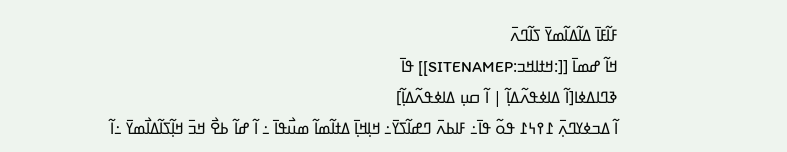ߓߊ߬ߓߊ߫ ߡߊ߬ߡߊ߬ߘߌ߫ ߖߊ߬ߣߍ߫
ߞߊ߬ ߝߘߊ߫ [[:ߞߙߊߞߏ:SITENAMEP]] ߟߊ߫
ߢߣߊߡߦߊ[ߊ߬ ߡߊߦߟߍ߬ߡߊ߲߬ | ߊ߬ ߛߎ߲ ߡߊߦߟߍ߬ߡߊ߲߬]
ߊ߬ ߡߏߦߌߣߍ߲߫ ߁߉߆߁ ߟߋ߬ ߟߊ߫߸ ߓߊߕߍ߫ ߣߝߊ߬ߖߌ߫߸ ߞߊ߲ߞߊ߲߫ ߡߙߊ߬ߘߊ߬ ߘߎ߯ߟߊ߫ ߸ ߊ߬ ߝߊ߬ ߕߐ߯ ߞߏ߫ ߞߊ߲߬ߖߊ߬ߡߊ߯ߘߌ߫ ߸ߊ߬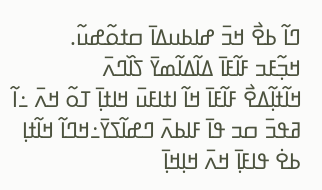ߣߊ߬ ߕߐ߯ ߞߏ߫ ߝߊߕߎߡߊ߫ ߛߙߋ߬ߝߎ߬.
ߞߏ߲߬ߓߏ ߓߊ߬ߓߊ߫ ߡߊ߬ߡߊ߬ߘߌ߫ ߖߊ߰ߣߍ߫
ߞߊ߬ߙߊ߲߬ߡߐ߯ ߓߊ߬ߓߊ߫ ߞߊ߬ ߊߙߊߓߎ߫ ߞߊߙߊ߲߫ ߠߋ߬ ߞߍ߫ ߸ߊ߬ ߥߟߏ߫ ߛߏ ߟߊ߫ ߓߊߕߍ߫ ߣߝߊ߬ߖߌ߫߸ߞߣߊ߬ ߞߊ߬ߙߊ߲ ߕߐ߭ ߟߊߓߊ߲߫ ߞߍ߫ ߞߊ߲ߞߊ߲߫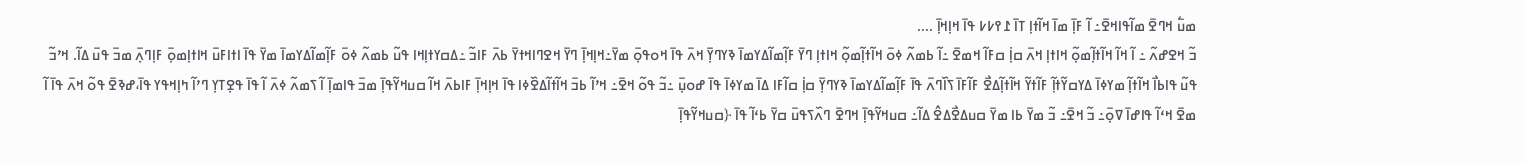ߘߎ߱ ߞߣߐ߫ ߘߊ߬ߟߊߞߐ߫߸ ߊ߬ ߓߊ߲߫ ߘߊ߫ ߞߊ߬ߙߊ߲ ߠߊ߫ ߁߉߇߇ ߟߊ߫ ߞߊ߲ߞߊ߲߫ ....
ߏ߬ ߞߐߝߍ߬ ߸ ߊ߬ ߞߊ߬ ߞߊ߬ߙߊ߲߬ߘߋ߲߬ ߞߊߙߊ߲ ߞߍ߫ ߛߊ߲߭ ߛߓߊ߬ ߞߘߐ߫ ߸ߊ߬ ߕߘߍ߬ ߦߋ߫ ߞߊ߬ߙߊ߲߬ߘߋ߲߬ ߞߊߙߊ߲ ߣߌ߫ ߓߊ߲߬ߘߊ߬ߡߌߘߊ߫ ߢߌߣߌ߲߫ ߞߍ߫ ߟߊ߫ ߞߋߟߋ߲߫ ߘߌ߫߸ߞߊ߲ߞߊ߲߫ ߣߌ߫ ߞߐߣߊߞߙߌ߫ ߕߍ߫ ߓߊߏ߬ ߸ߡߛߌߙߊ߲ߞߊ ߟߎ߬ ߕߘߍ߬ ߦߋ߫ ߓߊ߲߬ߘߊ߬ߡߌߘߊ߫ ߘߌ߫ ߟߊ߫ ߊߙߊߓߎ߫ ߞߊߙߊ߲ߘߋ߲߫ ߓߊ߲ߣߍ߲߫ ߘߏ߫ ߟߎ߫ ߡߊ߬. ߞߴߏ߬ ߟߎ߬ ߟߊߕߊ߯ ߞߊ߬ߙߊ߲߬ ߘߌߦߊ߫ ߡߌߛߌ߬ߙߊ߲߬ ߓߊ߬ߙߌ߬ ߞߊ߬ߙߊ߲߬ߡߐ߯ ߓߊ߬ߓߊ߫ ߖߊ߰ߣߍ߫ ߟߊ߫ ߓߊ߲߬ߘߊ߬ߡߌߘߊ߫ ߢߌߣߌ߲߫ ߛߊ߲߭ ߛߊ߬ߓߊ ߡߊ߫ ߘߌߦߊ߫ ߟߊ߫ ߝߋߎ߲߫ ߸ߏ߬ ߟߋ߬ ߞߐ߫߸ ߞߴߊ߬ ߕߏ߫ ߞߊ߬ߙߊ߬ߡߐ߰ߦߊ ߟߊ߫ ߞߊ߲ߞߊ߲߫ ߓߊߕߍ߫ ߞߊ߬ ߛߎߞߌ߬ߟߊ߲߫ ߘߏ߫ ߟߊߘߊ߲߫ ߊ߬ ߖߘߍ߬ ߦߍ߫ ߊ߬ ߟߊ߫ ߟߐ߲ߠߌ߲ ߣߴߊ߬ ߤߊ߲ߞߟߌ ߟߊ߫،ߝߢߐ߫ ߟߋ߬ ߞߍ߫ ߟߊ߫ ߊ߬ ߘߐ߫ ߞߵߊ߬ ߟߊߝߊ߫ ߜߋ߲߫߸ ߏ߬ ߞߐ߫߸ ߏ߬ ߘߌ߫ ߕߊ ߘߌ߫ ߛߎߡߐ߯ߡߐ߮ ߡߊ߬߸ ߛߎߞߌ߬ߟߊ߲߫ ߞߣߐ߫ ߣߍ߰ߖߟߎ߫ ߛߌ߫ ߕߵߊ߬ ߟߊ߫ ﴿ߛߎߞߌ߬ߟߊ߲߫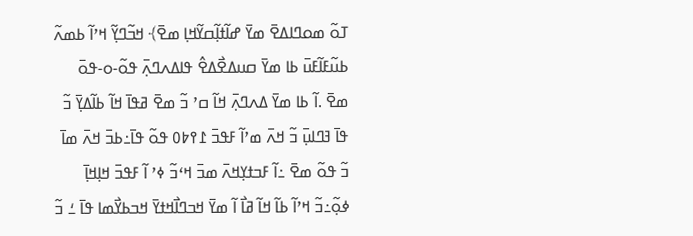ߠߋ߬ ߘߋߣߊߡߐ߫ ߘߌ߫ ߝߊ߬ߙߊ߲߬ߛߌ߬ߞߊ߲ ߘߐ߫﴾ ߞߏ߬ߣߌ߲߬ ߞߴߊ߬ ߕߘߍ߬ ߕߎ߬ߓߊ߬ߓߎ߫ ߕߊ ߘߌ߫ ߛߎߡߐ߯ߡߐ߮ ߟߊߡߍߣߍ߲߫ ߟߋ߬-ߋ-ߟߋ߫ ߘߐ߫ .ߊ߬ ߕߊ ߘߌ߫ ߡߍߣߍ߲߫ ߞߊ߬ ߛߴ ߏ߬ ߘߐ߫ ߥߟߊ߫ ߞߊ߬ ߕߊ߬ߡߌ߲߫ ߏ߬ ߟߊ߫ ߔߣߊߎ߲߫ ߏ߬ ߞߍ߫ ߘߴߊ߬ ߓߟߏ߫ ߁߉߈߀ ߟߋ߬ ߟߊ߫߸ߕߏ߫ ߞߍ߫ ߘߊ߫ ߏ߬ ߟߋ߬ ߘߐ߫ ߸ߊ߬ ߓߏߙߌ߲ߞߍ߫ ߘߏ߫ ߞߵߏ߬ ߦߴ ߊ߬ ߓߟߏ߫ ߞߊ߲ߞߊ߲߫ ߦߋ߲߬߸ߏ߬ ߞߴߊ߬ ߕߊ߬ ߞߊ߬ ߥߊ߯ ߊ߬ ߘߌ߫ ߞߏߣߊ߯ߞߙߌ߫ ߞߏߕߌ߯ߘߊ ߟߊ߫ ߑ ߏ߬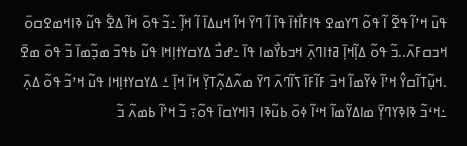ߟߎ߫ ߞߴߊ߬ ߟߐ߬ ߊ߬ ߟߋ߬ ߣߌߘߐ ߟߊߓߊ߯ߙߊ߫ ߟߊ߫ ߊ߬ ߣߌ߫ ߞߊ߬ ߞߎߡߊ߫ ߊ߬ ߞߊ߲߬ ߸ߏ߬ ߟߋ߫ ߞߊ߬ ߡߐ߱ ߟߎ߬ ߢߊߞߘߐߛߋ߫ ߞߏߛߓߍ߫..ߏ߬ ߟߋ߬ ߡߊ߲߬ߞߊ߲߫ ߥߙߊߣߍ߲߫ ߞߏߕߌ߯ߘߊ ߟߊ߫ ߸ߝߏ߯ ߡߌߛߌߙߊ߲ߞߊ ߟߎ߬ ߕߟߏ߫ ߘߏ߲߬ߘߊ߫ ߏ߬ ߟߋ߫ ߘߐ߫ .ߞߎ߲߬ߠߊ߬ߛߌ߮ ߞߴߊ߬ ߦߌ߬ߘߊ߬ ߞߏ߫ ߓߊ߬ߓߊ߫ ߖߊ߬ߣߍ߫ ߣߌ߫ ߘߍ߬ߡߍ߲߬ߠߌ߲߫ ߞߊ߫ ߞߊ߲߫ ߑ ߡߌߛߌߙߊ߲ߞߊ ߟߎ߬ ߞߴߏ߬ ߟߋ߬ ߡߍ߲߫ ߸ߞߵߏ߬ ߢߊߢߌߣߌ߲߫ ߘߊߡߌ߬ߘߊ߬ ߞߵߊ߬ ߦߋ߫ ߕߎ߬ߢߊ ߔߊߞߌߛߊ߫ ߟߋ߬߹ ߏ߬ ߞߴߊ߬ ߕߘߍ߬ ߏ߬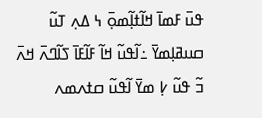ߟߎ߫ ߓߘߊ߫ ߞߊ߬ߙߊ߲߬ߘߋ߲߫ ߆ ߡߍ߲ ߠߎ߬ ߛߎߥߊ߲ߘߌ߫ ߸ߊ߬ߟߎ߬ ߞߊ߬ ߓߊ߬ߓߊ߫ ߖߊ߬ߣߍ߫ ߞߍ߫ ߏ߬ ߟߎ߬ ߇߲ ߘߌ߫ ߊ߬ߟߎ߬ ߛߙߍߘߍ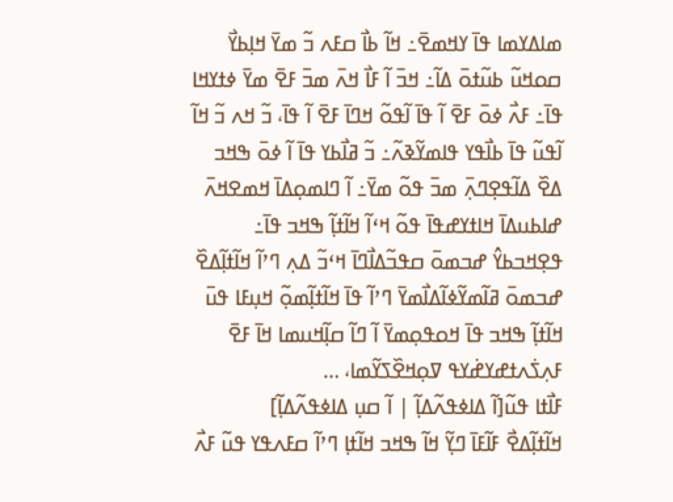ߘߊߡߌߘߊ ߟߊ߫ ߌߞߘߐ߫߸ ߞߊ߬ ߕߊ߯ ߛߓߍ ߏ߬ ߘߌ߫ ߞߊ߲ߕߌ߯ ߛߋߞߎ߬ ߕߎ߬ߙߋ߫ ߡߊ߬߸ ߞߏ߫ ߊ߬ ߓߊ߯ ߞߍ߫ ߘߏ߫ ߓߐ߫ ߘߌ߫ ߦߙߌߞߊ ߟߊ߫߸ ߓߍ߯ ߦߋ߫ ߓߐ߫ ߊ߬ ߟߊ߫ ߊ߬ߟߋ߬ ߞߣߊ߫ ߓߐ߫ ߊ߬ ߟߊ߫، ߏ߬ ߞߍ ߏ߬ ߞߊ߬ ߊ߬ߟߎ߬ ߟߊ߫ ߕߊ߯ߟߌ ߟߊߘߌ߬ߢߍ߬߸ ߏ߬ ߥߊ߯ߕߌ ߟߊ߫ ߊ߬ ߦߋ߫ ߒߞߏ ߡߐ߰ ߡߊ߬ߟߐ߲ߣߍ߲߫ ߘߏ߫ ߟߋ߬ ߘߌ߫߸ ߊ߬ ߣߊߘߋ߲ߡߊ߫ ߞߘߐߞߍ߫ ߝߊߕߎߡߊ߫ ߞߊߙߌߝߟߊ߫ ߟߋ߬ ߞߵߊ߬ ߞߊ߬ߙߊ߲߬ ߒߞߏ ߟߊ߫߸ ߟߐ߲ߞߏߕߌ߮ ߝߏߘߋ߫ ߛߟߏ߬ߡߊ߯ߣߊ߫ ߞߵߏ߬ ߡߍ߲ ߣߴߊ߬ ߞߊ߬ߙߊ߲߬ߡߐ߰ ߝߏߘߋ߫ ߥߊ߬ߘߌ߬ߦߊ߬ߡߊ߯ߘߌ߫ ߣߴߊ߬ ߟߊ߫ ߞߊ߬ߙߊ߲߬ߘߋ߲߬ ߞߎ߲ߓߊ ߟߎ߫ ߞߊ߬ߙߊ߲߬ ߒߞߏ ߟߊ߫ ߞߋߟߋ߲ߘߌ߫ ߊ߬ ߣߊ߬ ߛߊ߲߬ߞߎߘߊ ߞߊ߫ ߓߐ߫ ߓߍ߲ߖ߭ߍߙߝߌߝ߭ߌߟ ߜߋ߲ߞߐ߰ߖߌ߬ߘߊ، …
ߓߊ߯ߙߊ ߟߎ߬[ߊ߬ ߡߊߦߟߍ߬ߡߊ߲߬ | ߊ߬ ߛߎ߲ ߡߊߦߟߍ߬ߡߊ߲߬]
ߞߊ߬ߙߊ߲߬ߡߐ߯ ߓߊ߬ߓߊ߫ ߣߌ߲߬ ߞߊ߬ ߒߞߏ ߞߊ߬ߙߊ߲ ߣߴߊ߬ ߛߓߍߟߌ ߟߎ߬ ߓߍ߯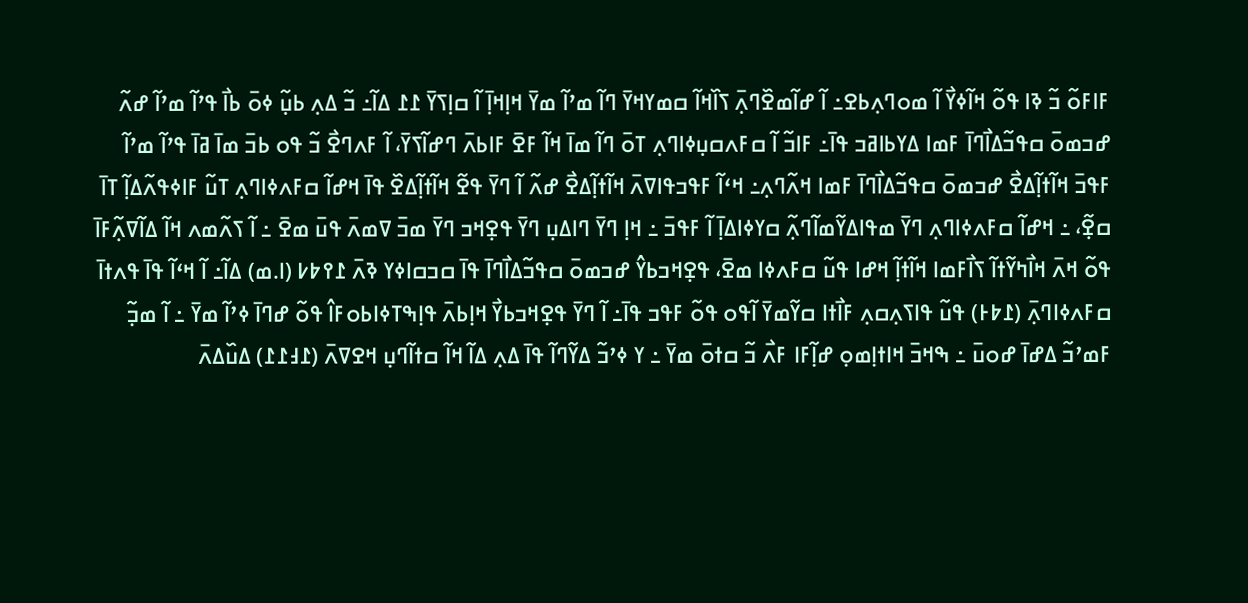ߓߊߓߋ߬ ߏ߬ ߢߊ ߟߋ߬ ߞߊ߬ߦߌ߯ ߊ߬ ߘߋߣߍ߲ߕߐ߸ ߊ߬ ߝߊ߬ߘߐ߰ߣߍ߲߫ ߖߊ߰ߞߊ߬ ߛߘߌߞߌ߫ ߣߊ߬ ߘߴߊ߬ ߘߌ߫ ߞߊ߲ߞߊ߲߫ ߊ߬ ߛߊ߲ߖߌ߫ ߁߁ ߡߊ߬߸ ߏ߬ ߡߍ߲ ߕߎ߲߬ ߦߋ߫ ߕߊ߯ ߟߴߊ߬ ߘߴߊ߬ ߝߍ߬ ߝߏߘߋ߫ ߛߟߏ߬ߡߊ߯ߣߊ߫ ߓߘߊ ߡߌߕߊߥߏ ߟߊ߫߸ ߓߊߏ߬ ߊ߬ ߛߓߍߛߎ߲ߦߊߣߍ߲ ߠߋ߫ ߣߊ߬ ߘߊ߫ ߞߊ߬ ߓߐ߫ ߓߊߕߍ߫ ߣߝߊ߬ߖߌ߫، ߊ߬ ߓߍߣߐ߯ ߏ߬ ߟߋ ߕߏ߫ ߘߊ߫ ߥߊ߫ ߟߴߊ߬ ߘߴߊ߬ ߓߟߏ߫ ߞߊ߬ߙߊ߲߬ߡߐ߯ ߝߏߘߋ߫ ߛߟߏ߬ߡߊ߯ߣߊ߫ ߓߘߊ ߞߍ߬ߣߍ߲߸ ߞߵߊ߬ ߓߟߏߟߊߜߍ߫ ߞߊ߬ߙߊ߲߬ߡߐ߯ ߝߍ߬ ߊ߬ ߣߌ߫ ߟߐ߬ ߞߊ߬ߙߊ߲߬ߡߐ߰ ߟߊ߫ ߞߝߊ߬ ߛߓߍߦߊߣߍ߲ ߠߎ߬ ߓߊߦߟߍ߬ߡߊ߲߬ ߠߊ߫ ߛߐ߲߬، ߸ ߞߝߊ߬ ߛߓߍߦߊߣߍ߲ ߣߌ߫ ߘߟߊߡߌ߬ߘߊ߬ߣߍ߲߬ ߛߌߦߊߡߊ߲߫ ߊ߬ ߓߟߏ߫ ߸ ߞߊ߲ ߣߌ߫ ߣߊߡߎ߲ ߣߌ߫ ߟߐ߲ߞߏ ߣߌ߫ ߘߏ߫ ߜߘߍ߫ ߟߎ߫ ߘߐ߫ ߸ ߊ߬ ߖߍ߬ߘߍ ߞߊ߬ ߡߊ߬ߜߍ߲߬ߓߊ߫ ߟߋ߬ ߞߍ߫ ߞߊ߯ߤߌ߬ߙߊ߬ ߖߊ߯ߓߘߊ ߞߊ߬ߙߊ߲߬ ߞߝߊ ߟߎ߬ ߛߓߍߦߊ ߘߐ߫، ߟߐ߲ߞߏߕߌ߮ ߝߏߘߋ߫ ߛߟߏ߬ߡߊ߯ߣߊ߫ ߟߊ߫ ߛߏߛߊߦߌ ߢߍ߫ ߁߉߈߇ (ߊ.ߘ) ߡߊ߬߸ ߊ߬ ߞߵߊ߬ ߟߊ߫ ߟߍߙߊ߫ ߛߓߍߦߊߣߍ߲߫ (߁߈߅) ߟߎ߬ ߟߊߖߍ߲ߛߍ߲ ߓߊ߯ߙߊ ߛߌ߬ߘߌ߫ ߊ߬ߟߋ ߟߋ߬ ߓߟߏ ߟߊ߫߸ ߊ߬ ߣߌ߫ ߟߐ߲ߞߏߕߌ߯ ߞߊ߲ߕߍ߫ ߟߊ߲ߒߠߦߊߕߋߓߊ߮ ߟߋ߬ ߝߣߊ߫ ߦߴߊ߬ ߘߌ߫ ߸ ߊ߬ ߘߏ߲߬ ߓߘߴߏ߬ ߡߝߊ߫ ߝߋߎ߫ ߸ ߒߞߏ߫ ߞߊߙߊ߲ߘߋ߲ ߝߊ߲߬ߓߊ ߓߍ߯ ߏ߬ ߛߙߋ߫ ߘߌ߫ ߸ ߌ ߦߴߏ߬ ߡߌ߬ߣߊ߬ ߟߊ߫ ߡߍ߲ ߡߊ߬ ߞߊ߬ ߛߙߊ߬ߣߎ߲ ߞߐߜߍ߫ (߁߃߁߁) ߡߎ߰ߡߍ߫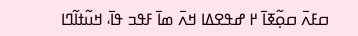ߛߓߍ߫ ߛߋ߲߬ߧߊ߫ ߂ ߝߟߐߡߊ ߞߍ߫ ߘߊ߫ ߓߟߏ ߟߊ߫، ߞߎ߬ߙߊ߬ߣߊ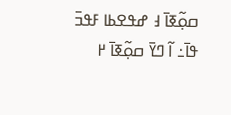ߛߋ߲߬ߧߊ߫ ߃ ߝߟߐߕߊ ߓߟߏ߫ ߟߊ߫߸ ߊ߬ ߣߌ߫ ߛߋ߲߬ߧߊ߫ ߂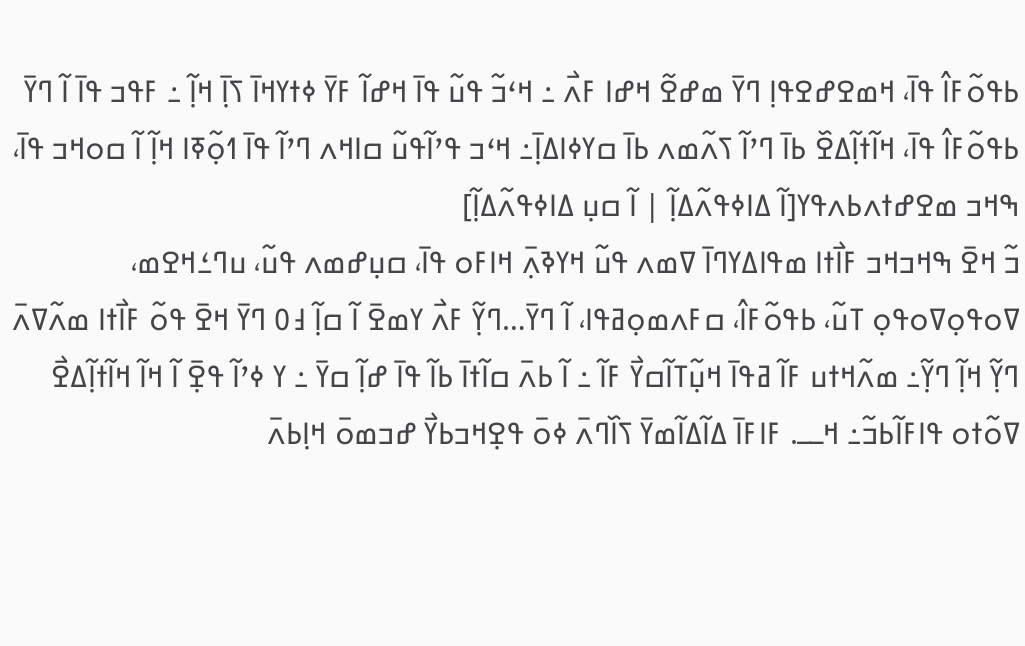ߕߟߋ߬ߓߊ߮ ߟߊ߫، ߞߘߐߝߐߟߊ߲ ߣߌ߫ ߘߝߐ߬ ߞߝߊ ߓߍ߯ ߸ ߞߵߏ߬ ߟߎ߬ ߟߊ߫ ߞߝߊ߬ ߓߌ߫ ߦߙߌߞߊ߫ ߖߊ߲߫ ߞߊ߲߬ ߸ ߓߟߏ ߟߊ߫ ߊ߬ ߣߌ߫ ߕߟߋ߬ߓߊ߮ ߟߊ߫، ߞߊ߬ߙߊ߲߬ߡߐ߰ ߕߊ߫ ߣߴߊ߬ ߖߍ߬ߘߍ ߕߊ߫ ߛߌߦߊߡߊ߲߫߸ ߞߵߏ ߟߴߊ߬ߟߎ߬ ߛߊߞߍ ߣߴߊ߬ ߟߊ߫ ߗߋ߲߬ߧߊ ߞߊ߲߬ ߊ߬ ߛߋߞߏ ߟߊ߫،
ߒߞߏ ߘߐߝߙߍߕߍߟߌ[ߊ߬ ߡߊߦߟߍ߬ߡߊ߲߬ | ߊ߬ ߛߎ߲ ߡߊߦߟߍ߬ߡߊ߲߬]
ߏ߬ ߞߐ߫ ߒߞߏߞߏ ߓߊ߯ߙߊ ߘߟߊߡߌߣߊ߫ ߜߘߍ ߟߎ߬ ߞߌߢߍ߲߫ ߞߊߓߋ ߟߊ߫، ߛߎ߲ߝߘߍ ߟߎ߬، ߎߣߑߞߐߘ، ߜߋߟߋ߲ߜߋߟߋ߲ ߠߎ߬، ߕߟߋ߬ߓߊ߮، ߛߓߍߘߋ߲ߥߟߊ، ߊ߬ ߣߌ߫…ߣߌ߲߬ ߓߍ߯ ߌߘߐ߫ ߊ߬ ߛߊ߲߬ ߃߀ ߣߌ߫ ߞߐ߫ ߟߋ߬ ߓߊ߯ߙߊ ߘߍ߬ߜߍ߫ ߣߌ߲߬ ߞߊ߲߬ ߣߌ߲߬߸ ߘߍ߬ߞߙߎ ߓߊ߬ ߥߟߊ߫ ߞߎ߲߬ߠߊ߬ߛߌ߯ ߓߊ߬ ߸ ߊ߬ ߕߍ߫ ߛߊ߬ߙߊ߫ ߕߊ߬ ߟߊ߫ ߝߊ߲߬ ߛߌ߫ ߸ ߌ ߦߴߊ߬ ߟߐ߲߫ ߊ߬ ߞߊ߬ ߞߊ߬ߙߊ߲߬ߡߐ߯ ߜߋ߬ߙߋ ߟߊߓߊ߬ߕߏ߬߸ ߞߺߺ. ߓߊߓߊ߫ ߡߊ߬ߡߊ߬ߘߌ߫ ߖߊ߰ߣߍ߫ ߦߋ߫ ߟߐ߲ߞߏߕߌ߯ ߝߏߘߋ߫ ߞߊ߲ߕߍ߫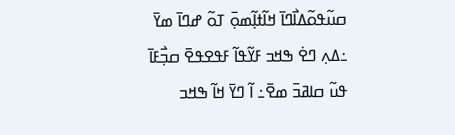ߛߎ߬ߟߋ߬ߡߊ߯ߣߊ߫ ߞߊ߬ߙߊ߲߬ߘߋ߲߫ ߠߋ߬ ߝߣߊ߫ ߘߌ߫ ߸ߡߍ߲ ߣߐ߭ ߒߞߏ ߓߌ߬ߟߊ߬ ߓߟߐߟߐ߫ ߛߏ߲߯ߓߊ߫ ߟߎ߬ ߛߊߥߏ߫ ߘߐ߫߸ ߊ߬ ߣߌ߫ ߞߊ߬ ߒߞߏ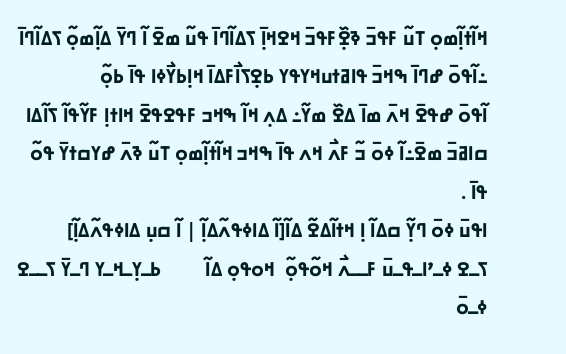ߞߊ߬ߙߊ߲߬ߘߋ߲ ߠߎ߬ ߓߟߏ߫ ߢߐ߲߰ߓߟߏ߫ ߞߐߞߊ߲߫ ߖߡߊ߬ߣߊ߫ ߟߎ߬ ߘߐ߫ ߊ߬ ߣߌ߫ ߡߊ߲߬ߘߋ߲߬ ߖߡߊ߬ߣߊ߫ ߸ߊ߬ߟߋ߫ ߝߣߊ߫ ߒߞߏ߫ ߟߊߥߙߎߞߌߟߌ ߕߐ߲ߖߊ߯ߓߡߊ߫ ߞߊ߲ߕߌ߯ߦߊ ߟߊ߫ ߕߋ߲߬
ߊ߬ߟߋ߫ ߝߟߐ߫ ߞߍ߫ ߘߊ߫ ߡߐ߰ ߘߌ߬߸ ߡߍ߲ ߞߊ߬ ߒߞߏ ߓߟߐߟߐ߫ ߞߊߙߊ߲ ߓߌ߬ߟߊ߬ ߖߊ߬ߡߊ ߛߊߥߏ߫ ߘߐ߫߸ߊ߬ ߦߋ߫ ߏ߬ ߓߍ߯ ߞߍ ߟߊ߫ ߒߞߏ ߞߊ߬ߙߊ߲߬ߘߋ߲ ߠߎ߬ ߢߍ߫ ߝߌߛߙߌ߫ ߟߋ߬ ߟߊ߫ .
ߊߟߎ߫ ߦߋ߫ ߣߌ߲߬ ߛߡߊ߬ ߊ߲ ߞߙߊ߬ߡߐ߬ ߡߊ߬[ߊ߬ ߡߊߦߟߍ߬ߡߊ߲߬ | ߊ߬ ߛߎ߲ ߡߊߦߟߍ߬ߡߊ߲߬]
ߖߺߐ ߦߺߴߊߺߟߺߎ߫ ߓߺߺߍ߯ ߞߋ߬ߟߋ߲߬  ߞߋߟߋ߲ ߡߊ߬         ߕߺߌ߲ߺߞߺߌ ߣߺߌ߫ ߖߺߺߐ ߦߺߋ߫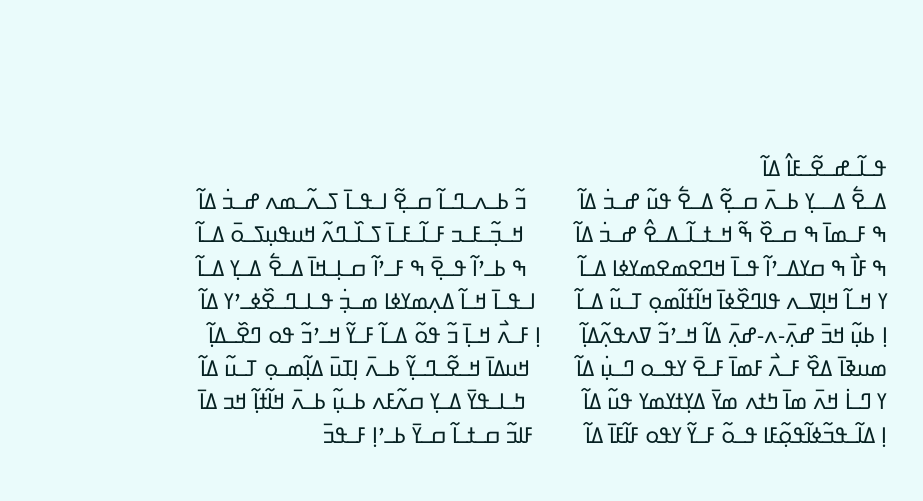ߟߺߊ߬ߺߝߺߐ߬ߺߓߊ߮ ߡߊ߬
ߡߺߐ߱ ߡߺߺߌ߲ ߕߺߍ߫ ߛߺߐ߲߬ ߡߺߐ߱ ߟߎ߬ ߝߺߏ߭ ߡߊ߬         ߏ߬ ߕߺߍߺߣߺߊ߬ ߛߺߐ߲߬ ߊߺߟߺߊ߫ ߖߺߍ߬ߺߘߍ ߝߺߏ߭ ߡߊ߬
ߒ ߓߺߘߊ߫ ߒ ߛߺߐ߰ ߒ߬ ߞߺߙߺߊ߬ߺߡߺߐ߮ ߝߺߏ߭ ߡߊ߬         ߞߺߏ߲߬ߺߓߺߏ ߓߺߊ߬ߺߓߺߊ߫ ߖߺߊ߰ߺߣߍ߬ ߞߎߟߎ߲ߖߺߋ߫ ߡߺߊ߬
ߒ ߓߊ߯ ߒ ߛߌߡߺߴߊ߬ ߟߺߊ߫ ߞߣߐߘߐߘߌߦߊ ߡߺߊ߬         ߒ ߕߺߴߊ߬ ߟߺߐ߲߫ ߒ ߓߺߴߊ߬ ߛߺߊ߲ߺߞߊ߫ ߡߺߐ߱ ߡߺߌ߲ ߡߺߊ߬
ߌ ߞߺߊ߬ ߞߊ߲ߜߺߍ ߟߊߣߐ߰ߦߊ߫ ߞߊ߬ߙߊ߬ߘߋ߲ ߠߺߎ߬ ߡߺߊ߬       ߊߺߟߺߊ߫ ߞߺߊ߬ ߡߍ߲ߘߌߦߊ ߘߺߏ߲߭ ߟߺߊߺߣߺߐ߰ߦߺߴߌ ߡߊ߬
ߊ߲ ߕߎ߲߬ ߞߏ߫ ߝߍ߲߫-ߍ-ߝߍ߲߫ ߡߊ߬ ߞߺߴߏ߬ ߜߍߟߍ߲߬ߡߊ߲߬       ߊ߲ ߓߺߍ߯ ߞߺߊ߲߫ ߏ߬ ߟߋ߬ ߡߺߊ߬ ߓߺߌ߬ ߞߺߴߏ߬ ߟߋ ߣߐ߰ߺߡߊ߲߬
ߘߎߢߊ߫ ߡߐ߰ ߓߺߍ߯ ߓߘߊ߫ ߓߺߐ߫ ߌߟߺߋ ߣߺߎ߲߭ ߡߊ߬        ߞߎߡߊ߫ ߞߺߐ߬ߺߣߺߌ߲߬ ߕߺߍ߫ ߊ߲ߠߎ߫ ߡߊ߲߬ߘߺߋ߲ ߠߺߎ߬ ߡߊ߬
ߌ ߣߺߊ߭ ߞߍ߫ ߘߊ߫ ߤߙߍ ߘߌ߫ ߡߌ߲ߙߌߘߌ ߟߎ߬ ߡߊ߬          ߤߺߊߺߟߌ߫ ߡߺߌ߲ ߛߍ߬ߓߍ ߕߺߎ߲߬ ߕߺߍ߫ ߞߊ߬ߙߊ߲߬ ߞߏ ߡߊ߫
ߊ߲ ߡߊ߬ߺߟߏ߬ߦߊ߬ߟߋ߲߬ߓߊ ߟߺߋ߬ ߓߺߌ߬ ߌߟߋ ߓߊ߬ߓߊ߫ ߡߊ߬         ߓߊߏ߬ ߛߺߙߺߊ߬ ߛߺߌ߫ ߕߺߴߊ߲ ߓߺߟߏ߫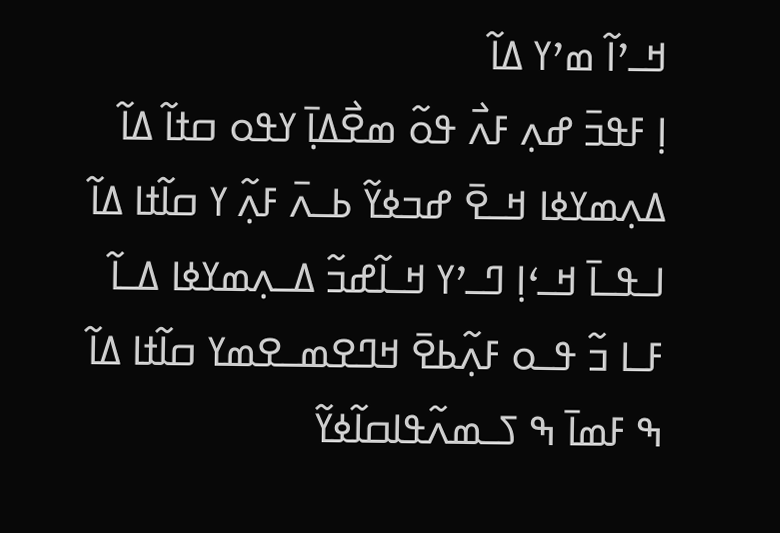ߞߺߴߊ߬ ߘߴߌ ߡߊ߬
ߊ߲ ߓߟߏ߫ ߝߍ߲ ߓߍ߯ ߟߋ߬ ߘߐ߯ߡߊ߲߫ ߌߟߋ ߛߙߊ߬ ߡߊ߬           ߡߍ߲ߘߌߦߊ ߞߺߐ߫ ߝߏߦߌ߬ ߕߺߍ߫ ߓߍ߲߬ ߌ ߛߊ߬ߙߊ ߡߊ߬
ߊߺߟߺߊ߫ ߞߺߵߊ߲ ߣߺߴߌ ߞߺߊ߬ߝߏ߬ ߡߺߍ߲ߘߌߦߊ ߡߺߊ߬          ߓߺߊ ߏ߬ ߟߺߋ ߓߍ߲߬ߕߐ߫ ߞߣߐߘߺߐߘߌ ߛߊ߬ߙߊ ߡߊ߬
ߒ ߓߘߊ߫ ߒ ߖߺߘߍ߬ߟߊߛߊ߬ߦߌ߬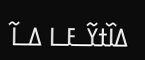ߡߊ߰ߙߌ߬ߺߓߺߊ ߡߺߊ߬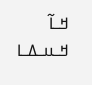ߞߺߊ߬ ߞߺߎߺߡߺߊ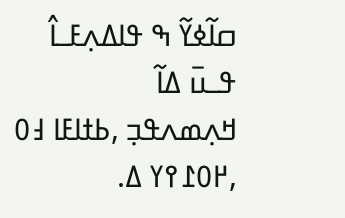ߛߊ߬ߦߌ߬ ߒ ߟߊߡߍ߲ߓߺߊ߮ ߟߺߎ߫ ߡߊ߬
ߞߍ߲ߘߍߟߏ߲ ,ߕߙߊߓߊ ߃߀ ,߂߀߁߉ߌ ߡ.